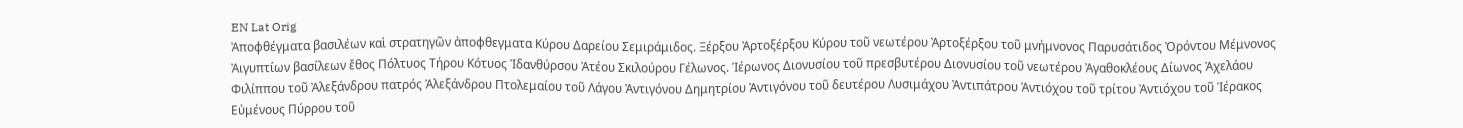EN Lat Orig
Ἀποφθέγματα βασιλέων καὶ στρατηγῶν ἀποφθεγματα Κύρου Δαρείου Σεμιράμιδος. Ξέρξου Ἀρτοξέρξου Κύρου τοῦ νεωτέρου Ἀρτοξέρξου τοῦ μνήμνονος Παρυσάτιδος Ὀρόντου Μέμνονος Ἀιγυπτίων βασίλεων ἔθος Πόλτυος Τήρου Κότυος Ἰδανθύρσου Ἀτέου Σκιλούρου Γέλωνος. Ἱέρωνος Διονυσίου τοῦ πρεσβυτέρου Διονυσίου τοῦ νεωτέρου Ἀγαθοκλέους Δίωνος Ἀχελάου Φιλίππου τοῦ Ἀλεξάνδρου πατρός Ἀλεξάνδρου Πτολεμαίου τοῦ Λάγου Ἀντιγόνου Δημητρίου Ἀντιγόνου τοῦ δευτέρου Λυσιμάχου Ἀντιπάτρου Ἀντιόχου τοῦ τρίτου Ἀντιόχου τοῦ Ἱέρακος Εὐμένους Πύρρου τοῦ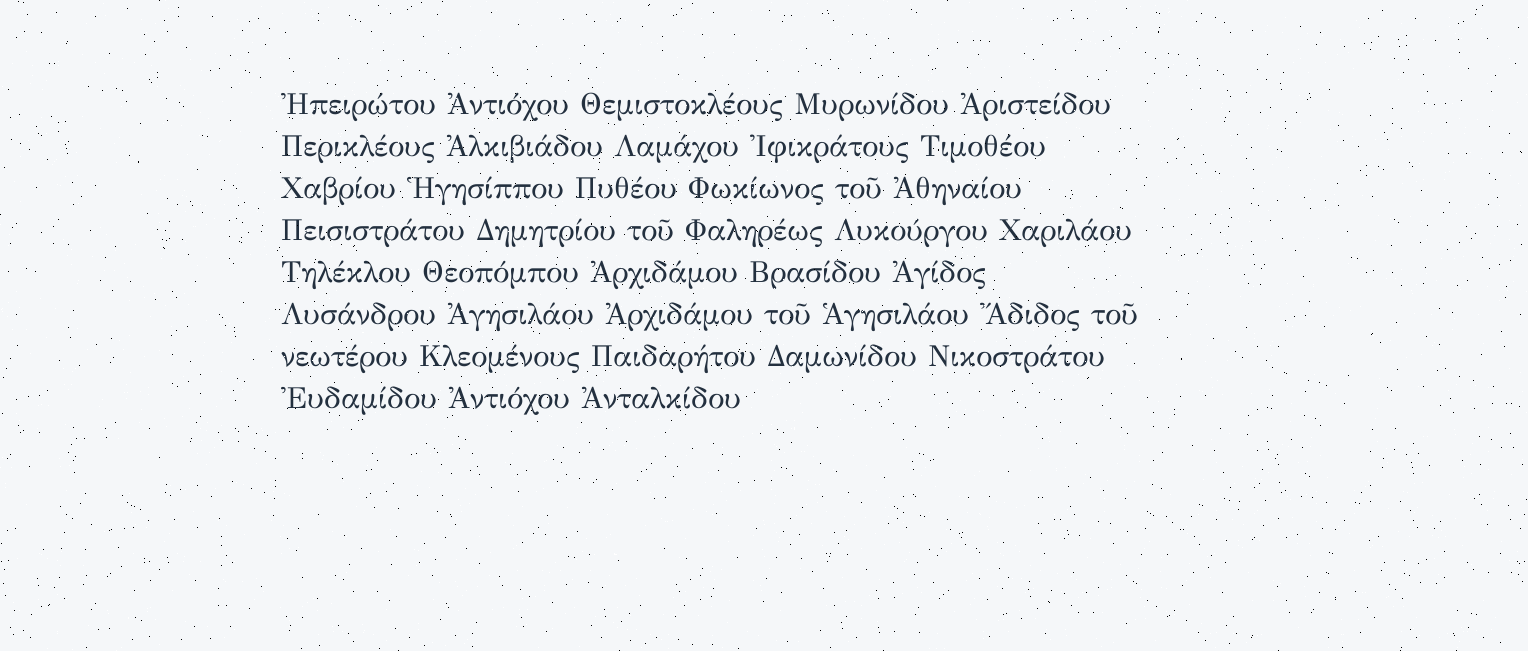Ἠπειρώτου Ἀντιόχου Θεμιστοκλέους Μυρωνίδου Ἀριστείδου Περικλέους Ἀλκιβιάδου Λαμάχου Ἰφικράτους Τιμοθέου Χαβρίου Ἡγησίππου Πυθέου Φωκίωνος τοῦ Ἀθηναίου Πεισιστράτου Δημητρίου τοῦ Φαληρέως Λυκούργου Χαριλάου Τηλέκλου Θεοπόμπου Ἀρχιδάμου Βρασίδου Ἀγίδος Λυσάνδρου Ἀγησιλάου Ἀρχιδάμου τοῦ Ἁγησιλάου Ἄδιδος τοῦ νεωτέρου Κλεομένους Παιδαρήτου Δαμωνίδου Νικοστράτου Ἐυδαμίδου Ἀντιόχου Ἀνταλκίδου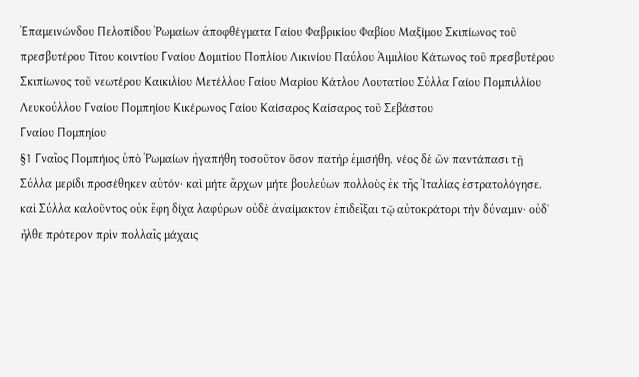Ἐπαμεινώνδου Πελοπίδου Ῥωμαίων ἀποφθέγματα Γαίου Φαβρικίου Φαβίου Μαξίμου Σκιπίωνος τοῦ πρεσβυτέρου Τίτου κοιντίου Γναίου Δομιτίου Ποπλίου Λικινίου Παύλου Ἀιμιλίου Κάτωνος τοῦ πρεσβυτέρου Σκιπίωνος τοῦ νεωτέρου Καικιλίου Μετέλλου Γαίου Μαρίου Κάτλου Λουτατίου Σύλλα Γαίου Πομπιλλίου Λευκούλλου Γναίου Πομπηίου Κικέρωνος Γαίου Καίσαρος Καίσαρος τοῦ Σεβάστου
Γναίου Πομπηίου
§1 Γναῖος Πομπήιος ὑπὸ Ῥωμαίων ἠγαπήθη τοσοῦτον ὅσον πατὴρ ἐμισήθη. νέος δὲ ὢν παντάπασι τῇ Σύλλα μερίδι προσέθηκεν αὑτόν· καὶ μήτε ἄρχων μήτε βουλεύων πολλοὺς ἐκ τῆς Ἰταλίας ἐστρατολόγησε. καὶ Σύλλα καλοῦντος οὐκ ἔφη δίχα λαφύρων οὐδὲ ἀναίμακτον ἐπιδεῖξαι τῷ αὐτοκράτορι τὴν δύναμιν· οὐδʼ ἦλθε πρότερον πρὶν πολλαῖς μάχαις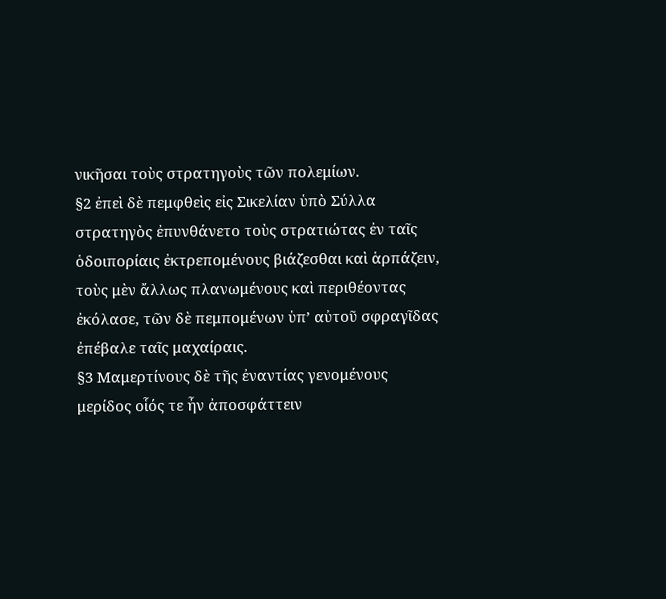νικῆσαι τοὺς στρατηγοὺς τῶν πολεμίων.
§2 ἐπεὶ δὲ πεμφθεὶς εἰς Σικελίαν ὑπὸ Σύλλα στρατηγὸς ἐπυνθάνετο τοὺς στρατιώτας ἐν ταῖς ὁδοιπορίαις ἐκτρεπομένους βιάζεσθαι καὶ ἁρπάζειν, τοὺς μὲν ἄλλως πλανωμένους καὶ περιθέοντας ἐκόλασε, τῶν δὲ πεμπομένων ὑπʼ αὐτοῦ σφραγῖδας ἐπέβαλε ταῖς μαχαίραις.
§3 Μαμερτίνους δὲ τῆς ἐναντίας γενομένους μερίδος οἷός τε ἦν ἀποσφάττειν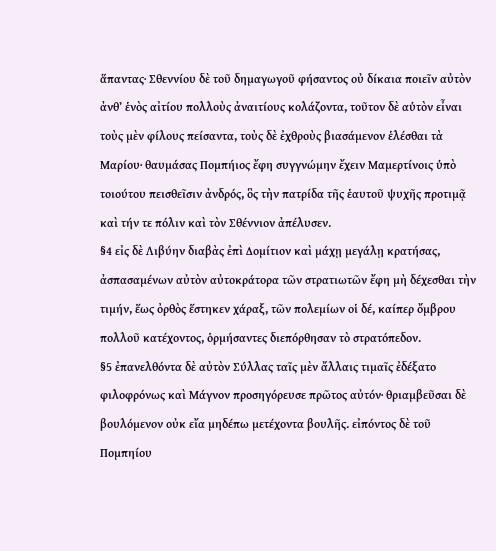ἅπαντας· Σθεννίου δὲ τοῦ δημαγωγοῦ φήσαντος οὐ δίκαια ποιεῖν αὐτὸν ἀνθʼ ἑνὸς αἰτίου πολλοὺς ἀναιτίους κολάζοντα, τοῦτον δὲ αὑτὸν εἶναι τοὺς μὲν φίλους πείσαντα, τοὺς δὲ ἐχθροὺς βιασάμενον ἑλέσθαι τὰ Μαρίου· θαυμάσας Πομπήιος ἔφη συγγνώμην ἔχειν Μαμερτίνοις ὑπὸ τοιούτου πεισθεῖσιν ἀνδρός, ὃς τὴν πατρίδα τῆς ἑαυτοῦ ψυχῆς προτιμᾷ καὶ τήν τε πόλιν καὶ τὸν Σθέννιον ἀπέλυσεν.
§4 εἰς δὲ Λιβύην διαβὰς ἐπὶ Δομίτιον καὶ μάχῃ μεγάλῃ κρατήσας, ἀσπασαμένων αὐτὸν αὐτοκράτορα τῶν στρατιωτῶν ἔφη μὴ δέχεσθαι τὴν τιμήν, ἕως ὀρθὸς ἕστηκεν χάραξ, τῶν πολεμίων οἱ δέ, καίπερ ὄμβρου πολλοῦ κατέχοντος, ὁρμήσαντες διεπόρθησαν τὸ στρατόπεδον.
§5 ἐπανελθόντα δὲ αὐτὸν Σύλλας ταῖς μὲν ἄλλαις τιμαῖς ἐδέξατο φιλοφρόνως καὶ Μάγνον προσηγόρευσε πρῶτος αὐτόν· θριαμβεῦσαι δὲ βουλόμενον οὐκ εἴα μηδέπω μετέχοντα βουλῆς. εἰπόντος δὲ τοῦ Πομπηίου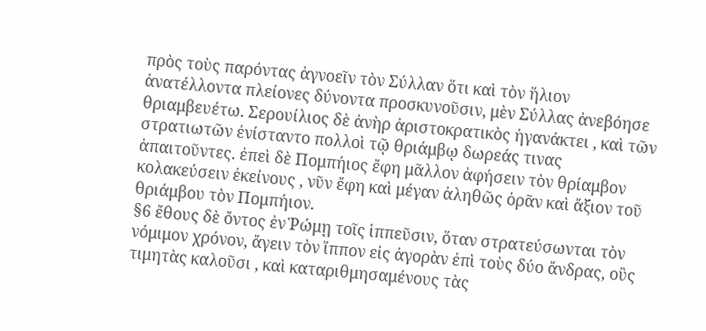πρὸς τοὺς παρόντας ἀγνοεῖν τὸν Σύλλαν ὅτι καὶ τὸν ἥλιον ἀνατέλλοντα πλείονες δύνοντα προσκυνοῦσιν, μὲν Σύλλας ἀνεβόησε θριαμβευέτω. Σερουίλιος δὲ ἀνὴρ ἀριστοκρατικὸς ἠγανάκτει , καὶ τῶν στρατιωτῶν ἐνίσταντο πολλοὶ τῷ θριάμβῳ δωρεάς τινας ἀπαιτοῦντες. ἐπεὶ δὲ Πομπήιος ἔφη μᾶλλον ἀφήσειν τὸν θρίαμβον κολακεύσειν ἐκείνους , νῦν ἔφη καὶ μέγαν ἀληθῶς ὁρᾶν καὶ ἄξιον τοῦ θριάμβου τὸν Πομπήιον.
§6 ἔθους δὲ ὄντος ἐν Ῥώμῃ τοῖς ἱππεῦσιν, ὅταν στρατεύσωνται τὸν νόμιμον χρόνον, ἄγειν τὸν ἵππον εἰς ἀγορὰν ἐπὶ τοὺς δύο ἄνδρας, οὓς τιμητὰς καλοῦσι , καὶ καταριθμησαμένους τὰς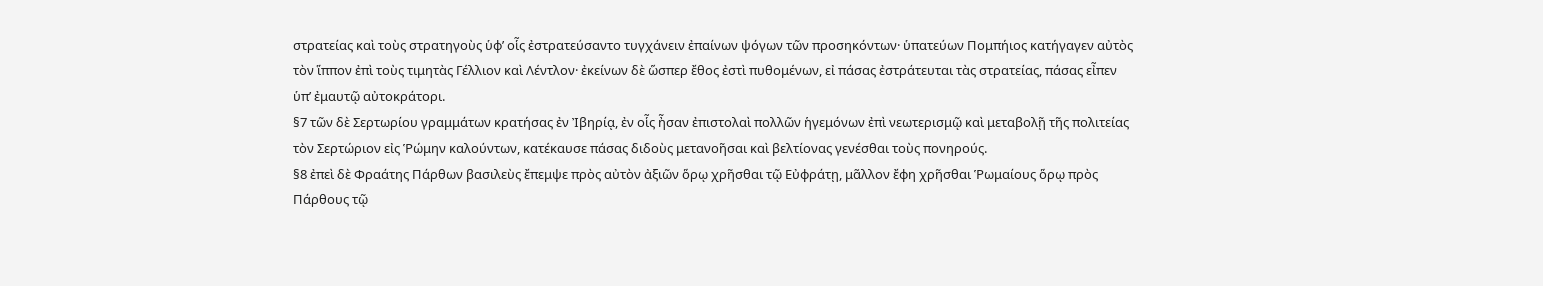στρατείας καὶ τοὺς στρατηγοὺς ὑφʼ οἷς ἐστρατεύσαντο τυγχάνειν ἐπαίνων ψόγων τῶν προσηκόντων· ὑπατεύων Πομπήιος κατήγαγεν αὐτὸς τὸν ἵππον ἐπὶ τοὺς τιμητὰς Γέλλιον καὶ Λέντλον· ἐκείνων δὲ ὥσπερ ἔθος ἐστὶ πυθομένων, εἰ πάσας ἐστράτευται τὰς στρατείας, πάσας εἶπεν ὑπʼ ἐμαυτῷ αὐτοκράτορι.
§7 τῶν δὲ Σερτωρίου γραμμάτων κρατήσας ἐν Ἰβηρίᾳ, ἐν οἷς ἦσαν ἐπιστολαὶ πολλῶν ἡγεμόνων ἐπὶ νεωτερισμῷ καὶ μεταβολῇ τῆς πολιτείας τὸν Σερτώριον εἰς Ῥώμην καλούντων, κατέκαυσε πάσας διδοὺς μετανοῆσαι καὶ βελτίονας γενέσθαι τοὺς πονηρούς.
§8 ἐπεὶ δὲ Φραάτης Πάρθων βασιλεὺς ἔπεμψε πρὸς αὐτὸν ἀξιῶν ὅρῳ χρῆσθαι τῷ Εὐφράτῃ, μᾶλλον ἔφη χρῆσθαι Ῥωμαίους ὅρῳ πρὸς Πάρθους τῷ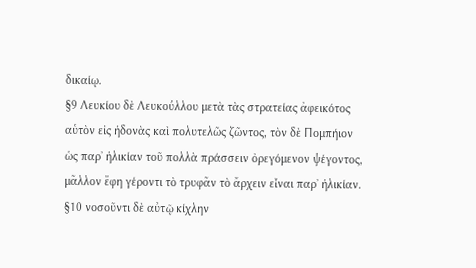δικαίῳ.
§9 Λευκίου δὲ Λευκούλλου μετὰ τὰς στρατείας ἀφεικότος αὑτὸν εἰς ἡδονὰς καὶ πολυτελῶς ζῶντος, τὸν δὲ Πομπήιον ὡς παρʼ ἡλικίαν τοῦ πολλὰ πράσσειν ὀρεγόμενον ψέγοντος, μᾶλλον ἔφη γέροντι τὸ τρυφᾶν τὸ ἄρχειν εἶναι παρʼ ἡλικίαν.
§10 νοσοῦντι δὲ αὐτῷ κίχλην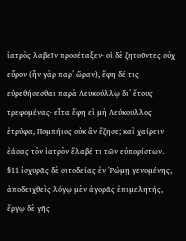ἰατρὸς λαβεῖν προσέταξεν· οἱ δὲ ζητοῦντες οὐχ εὗρον (ἦν γὰρ παρʼ ὥραν), ἔφη δέ τις εὑρεθήσεσθαι παρὰ Λευκούλλῳ διʼ ἔτους τρεφομένας· εἶτα ἔφη εἰ μὴ Λεύκουλλος ἐτρύφα, Πομπήιος οὐκ ἂν ἔζησε; καὶ χαίρειν ἐάσας τὸν ἰατρὸν ἔλαβέ τι τῶν εὐπορίστων.
§11 ἰσχυρᾶς δὲ σιτοδείας ἐν Ῥώμῃ γενομένης, ἀποδειχθεὶς λόγῳ μὲν ἀγορᾶς ἐπιμελητής, ἔργῳ δὲ γῆς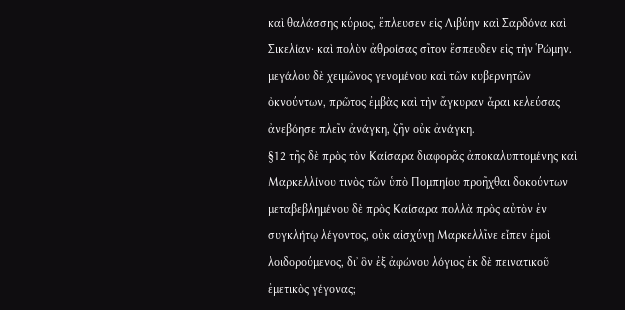καὶ θαλάσσης κύριος, ἔπλευσεν εἰς Λιβύην καὶ Σαρδόνα καὶ Σικελίαν· καὶ πολὺν ἀθροίσας σῖτον ἔσπευδεν εἰς τὴν Ῥώμην. μεγάλου δὲ χειμῶνος γενομένου καὶ τῶν κυβερνητῶν ὀκνούντων, πρῶτος ἐμβὰς καὶ τὴν ἄγκυραν ἆραι κελεύσας ἀνεβόησε πλεῖν ἀνάγκη, ζῆν οὐκ ἀνάγκη.
§12 τῆς δὲ πρὸς τὸν Καίσαρα διαφορᾶς ἀποκαλυπτομένης καὶ Μαρκελλίνου τινὸς τῶν ὑπὸ Πομπηίου προῆχθαι δοκούντων μεταβεβλημένου δὲ πρὸς Καίσαρα πολλὰ πρὸς αὐτὸν ἐν συγκλήτῳ λέγοντος, οὐκ αἰσχύνῃ Μαρκελλῖνε εἶπεν ἐμοὶ λοιδορούμενος, διʼ ὃν ἐξ ἀφώνου λόγιος ἐκ δὲ πεινατικοῦ ἐμετικὸς γέγονας;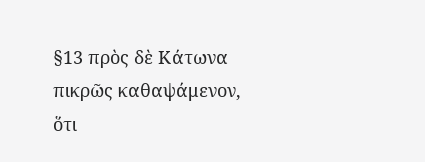§13 πρὸς δὲ Κάτωνα πικρῶς καθαψάμενον, ὅτι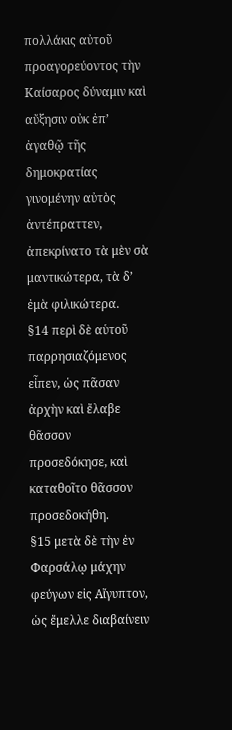πολλάκις αὐτοῦ προαγορεύοντος τὴν Καίσαρος δύναμιν καὶ αὔξησιν οὐκ ἐπʼ ἀγαθῷ τῆς δημοκρατίας γινομένην αὐτὸς ἀντέπραττεν, ἀπεκρίνατο τὰ μὲν σὰ μαντικώτερα, τὰ δʼ ἐμὰ φιλικώτερα.
§14 περὶ δὲ αὑτοῦ παρρησιαζόμενος εἶπεν, ὡς πᾶσαν ἀρχὴν καὶ ἔλαβε θᾶσσον προσεδόκησε, καὶ καταθοῖτο θᾶσσον προσεδοκήθη.
§15 μετὰ δὲ τὴν ἐν Φαρσάλῳ μάχην φεύγων εἰς Αἴγυπτον, ὡς ἔμελλε διαβαίνειν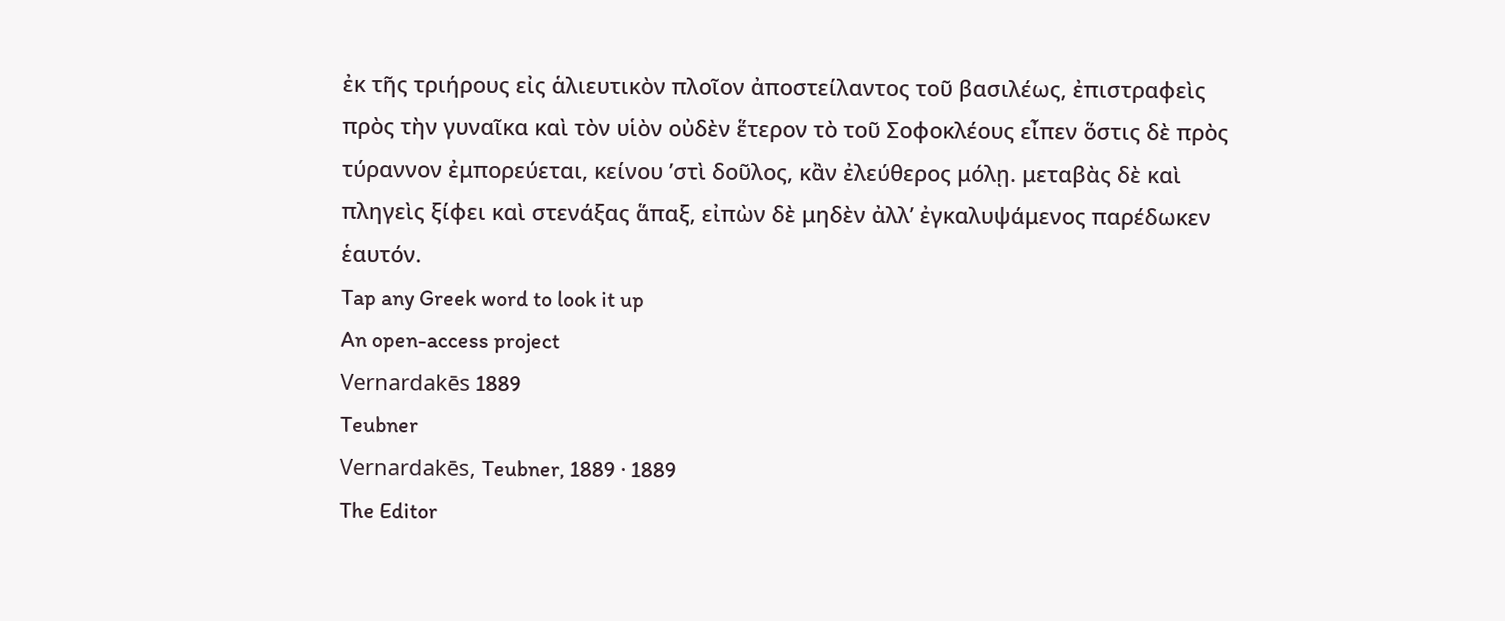ἐκ τῆς τριήρους εἰς ἁλιευτικὸν πλοῖον ἀποστείλαντος τοῦ βασιλέως, ἐπιστραφεὶς πρὸς τὴν γυναῖκα καὶ τὸν υἱὸν οὐδὲν ἕτερον τὸ τοῦ Σοφοκλέους εἶπεν ὅστις δὲ πρὸς τύραννον ἐμπορεύεται, κείνου ʼστὶ δοῦλος, κἂν ἐλεύθερος μόλῃ. μεταβὰς δὲ καὶ πληγεὶς ξίφει καὶ στενάξας ἅπαξ, εἰπὼν δὲ μηδὲν ἀλλʼ ἐγκαλυψάμενος παρέδωκεν ἑαυτόν.
Tap any Greek word to look it up
An open-access project
Vernardakēs 1889
Teubner
Vernardakēs, Teubner, 1889 · 1889
The Editor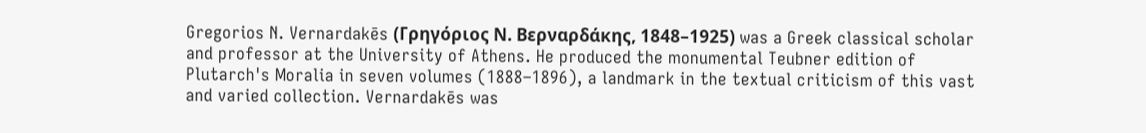Gregorios N. Vernardakēs (Γρηγόριος Ν. Βερναρδάκης, 1848–1925) was a Greek classical scholar and professor at the University of Athens. He produced the monumental Teubner edition of Plutarch's Moralia in seven volumes (1888–1896), a landmark in the textual criticism of this vast and varied collection. Vernardakēs was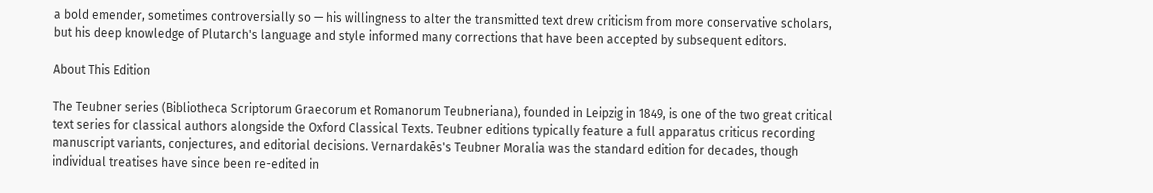a bold emender, sometimes controversially so — his willingness to alter the transmitted text drew criticism from more conservative scholars, but his deep knowledge of Plutarch's language and style informed many corrections that have been accepted by subsequent editors.

About This Edition

The Teubner series (Bibliotheca Scriptorum Graecorum et Romanorum Teubneriana), founded in Leipzig in 1849, is one of the two great critical text series for classical authors alongside the Oxford Classical Texts. Teubner editions typically feature a full apparatus criticus recording manuscript variants, conjectures, and editorial decisions. Vernardakēs's Teubner Moralia was the standard edition for decades, though individual treatises have since been re-edited in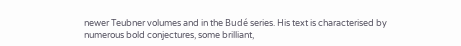newer Teubner volumes and in the Budé series. His text is characterised by numerous bold conjectures, some brilliant,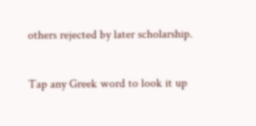others rejected by later scholarship.

Tap any Greek word to look it up